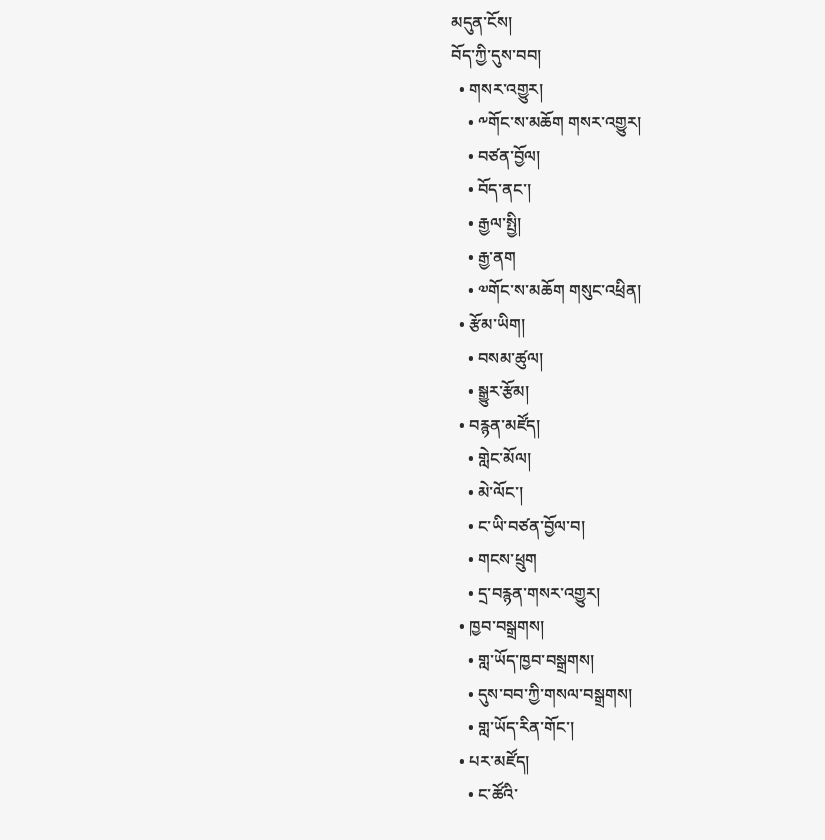མདུན་ངོས།
བོད་ཀྱི་དུས་བབ།
  • གསར་འགྱུར།
    • ༸གོང་ས་མཆོག གསར་འགྱུར།
    • བཙན་བྱོལ།
    • བོད་ནང་།
    • རྒྱལ་སྤྱི།
    • རྒྱ་ནག
    • ༧གོང་ས་མཆོག གསུང་འཕྲིན།
  • རྩོམ་ཡིག།
    • བསམ་ཚུལ།
    • སྒྱུར་རྩོམ།
  • བརྙན་མཛོད།
    • གླེང་མོལ།
    • མེ་ལོང་།
    • ང་ཡི་བཙན་བྱོལ་བ།
    • གངས་ཕྲུག
    • དྲ་བརྙན་གསར་འགྱུར།
  • ཁྱབ་བསྒྲགས།
    • གླ་ཡོད་ཁྱབ་བསྒྲགས།
    • དུས་བབ་ཀྱི་གསལ་བསྒྲགས།
    • གླ་ཡོད་རིན་གོང་།
  • པར་མཛོད།
    • ང་ཚོའི་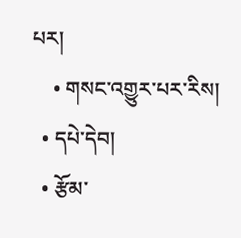པར།
    • གསང་འགྱུར་པར་རིས།
  • དཔེ་དེབ།
  • རྩོམ་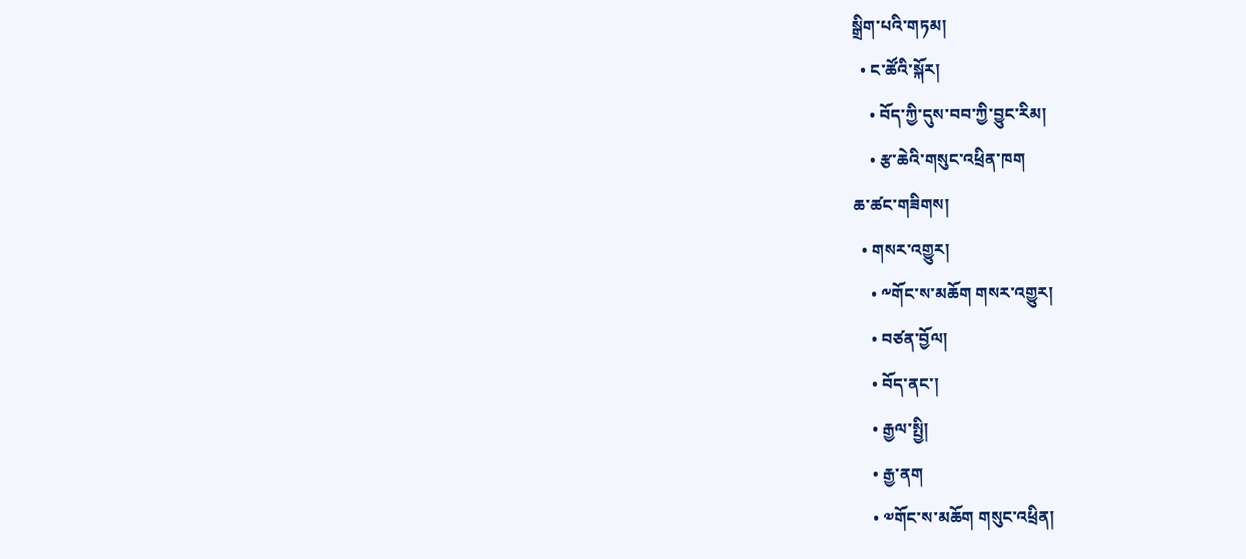སྒྲིག་པའི་གཏམ།
  • ང་ཚོའི་སྐོར།
    • བོད་ཀྱི་དུས་བབ་ཀྱི་བྱུང་རིམ།
    • རྩ་ཆེའི་གསུང་འཕྲིན་ཁག
ཆ་ཚང་གཟིགས།
  • གསར་འགྱུར།
    • ༸གོང་ས་མཆོག གསར་འགྱུར།
    • བཙན་བྱོལ།
    • བོད་ནང་།
    • རྒྱལ་སྤྱི།
    • རྒྱ་ནག
    • ༧གོང་ས་མཆོག གསུང་འཕྲིན།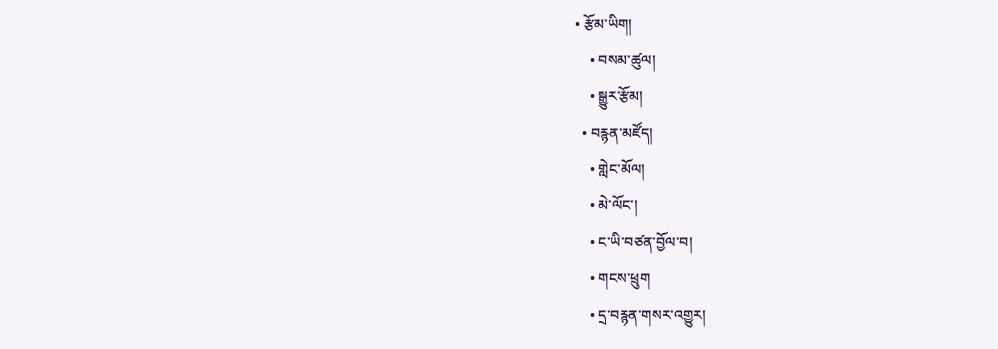• རྩོམ་ཡིག།
    • བསམ་ཚུལ།
    • སྒྱུར་རྩོམ།
  • བརྙན་མཛོད།
    • གླེང་མོལ།
    • མེ་ལོང་།
    • ང་ཡི་བཙན་བྱོལ་བ།
    • གངས་ཕྲུག
    • དྲ་བརྙན་གསར་འགྱུར།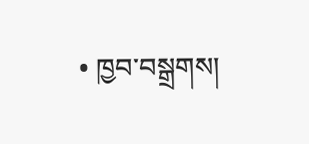• ཁྱབ་བསྒྲགས།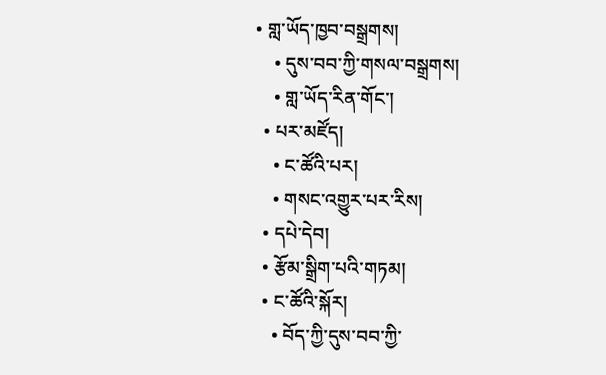• གླ་ཡོད་ཁྱབ་བསྒྲགས།
    • དུས་བབ་ཀྱི་གསལ་བསྒྲགས།
    • གླ་ཡོད་རིན་གོང་།
  • པར་མཛོད།
    • ང་ཚོའི་པར།
    • གསང་འགྱུར་པར་རིས།
  • དཔེ་དེབ།
  • རྩོམ་སྒྲིག་པའི་གཏམ།
  • ང་ཚོའི་སྐོར།
    • བོད་ཀྱི་དུས་བབ་ཀྱི་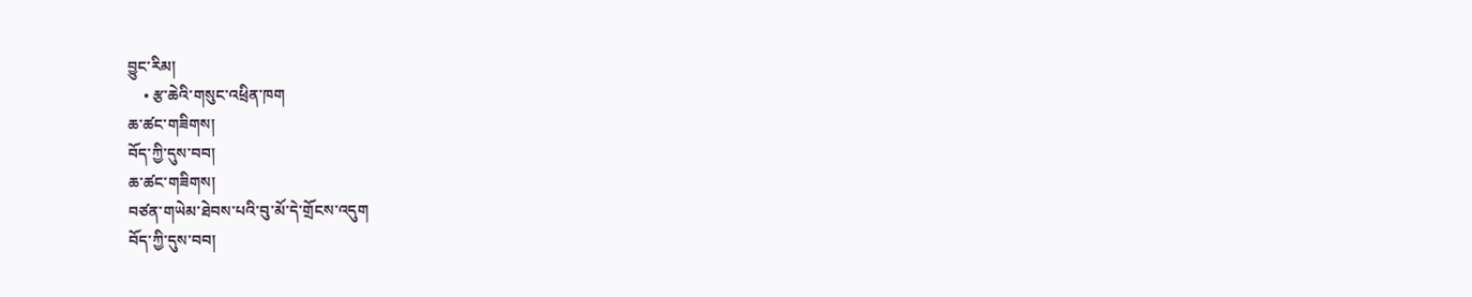བྱུང་རིམ།
    • རྩ་ཆེའི་གསུང་འཕྲིན་ཁག
ཆ་ཚང་གཟིགས།
བོད་ཀྱི་དུས་བབ།
ཆ་ཚང་གཟིགས།
བཙན་གཡེམ་ཐེབས་པའི་བུ་མོ་དེ་གྲོངས་འདུག
བོད་ཀྱི་དུས་བབ།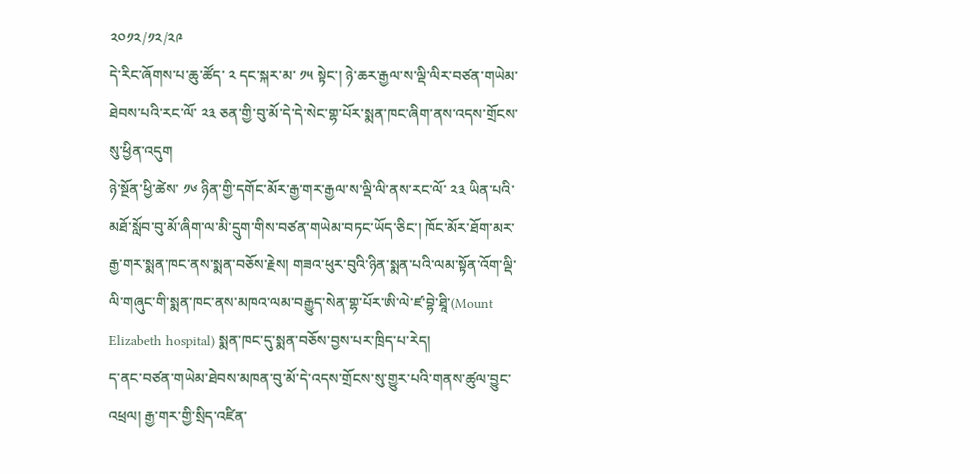༢༠༡༢/༡༢/༢༩
དེ་རིང་ཞོགས་པ་ཆུ་ཚོད་ ༢ དང་སྐར་མ་ ༡༥ སྟེང་། ཉེ་ཆར་རྒྱལ་ས་ལྡི་ལིར་བཙན་གཡེམ་ཐེབས་པའི་རང་ལོ་ ༢༣ ཅན་གྱི་བུ་མོ་དེ་དེ་སེང་གྷ་པོར་སྨན་ཁང་ཞིག་ནས་འདས་གྲོངས་སུ་ཕྱིན་འདུག
ཉེ་སྔོན་ཕྱི་ཚེས་ ༡༦ ཉིན་གྱི་དགོང་མོར་རྒྱ་གར་རྒྱལ་ས་ལྡི་ལི་ནས་རང་ལོ་ ༢༣ ཡིན་པའི་མཐོ་སློབ་བུ་མོ་ཞིག་ལ་མི་དྲུག་གིས་བཙན་གཡེམ་བཏང་ཡོད་ཅིང་། ཁོང་མོར་ཐོག་མར་རྒྱ་གར་སྨན་ཁང་ནས་སྨན་བཅོས་རྗེས། གཟའ་ཕུར་བུའི་ཉིན་སྨན་པའི་ལམ་སྟོན་འོག་ལྡི་ལི་གཞུང་གི་སྨན་ཁང་ནས་མཁའ་ལམ་བརྒྱུད་སེན་གྷ་པོར་ཨི་ལེ་ཛ་བྷེ་ཐཱི་(Mount Elizabeth hospital) སྨན་ཁང་དུ་སྨན་བཅོས་བྱས་པར་ཁྲིད་པ་རེད།
ད་ནང་བཙན་གཡེམ་ཐེབས་མཁན་བུ་མོ་དེ་འདས་གྲོངས་སུ་གྱུར་པའི་གནས་ཚུལ་བྱུང་འཕྲལ། རྒྱ་གར་གྱི་སྲིད་འཛིན་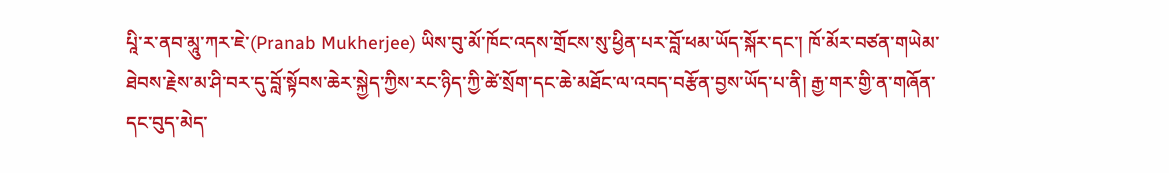པཱི་ར་ནབ་མཱུ་ཀར་ཇེ་(Pranab Mukherjee) ཡིས་བུ་མོ་ཁོང་འདས་གྲོངས་སུ་ཕྱིན་པར་བློ་ཕམ་ཡོད་སྐོར་དང་། ཁོ་མོར་བཙན་གཡེམ་ཐེབས་རྗེས་མ་ཤི་བར་དུ་བློ་སྟོབས་ཆེར་སྐྱེད་ཀྱིས་རང་ཉིད་ཀྱི་ཚེ་སྲོག་དང་ཆེ་མཐོང་ལ་འབད་བརྩོན་བྱས་ཡོད་པ་ནི། རྒྱ་གར་གྱི་ན་གཞོན་དང་བུད་མེད་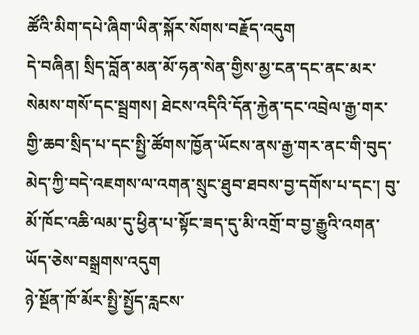ཚོའི་མིག་དཔེ་ཞིག་ཡིན་སྐོར་སོགས་བརྗོད་འདུག
དེ་བཞིན། སྲིད་བློན་མན་མོ་ཧན་སེན་གྱིས་མྱ་ངན་དང་ནང་མར་སེམས་གསོ་དང་སྦྲགས། ཐེངས་འདིའི་དོན་རྐྱེན་དང་འབྲེལ་རྒྱ་གར་གྱི་ཆབ་སྲིད་པ་དང་སྤྱི་ཚོགས་ཁྱོན་ཡོངས་ནས་རྒྱ་གར་ནང་གི་བུད་མེད་ཀྱི་བདེ་འཇགས་ལ་འགན་སྲུང་ཐུབ་ཐབས་བྱ་དགོས་པ་དང་། བུ་མོ་ཁོང་འཆི་ལམ་དུ་ཕྱིན་པ་སྟོང་ཟད་དུ་མི་འགྲོ་བ་བྱ་རྒྱུའི་འགན་ཡོད་ཅེས་བསྒྲགས་འདུག
ཉེ་སྔོན་ཁོ་མོར་སྤྱི་སྤྱོད་རླངས་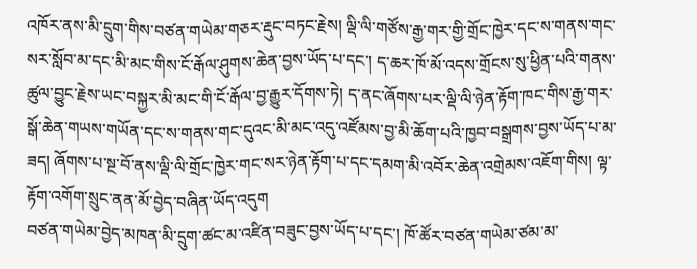འཁོར་ནས་མི་དྲུག་གིས་བཙན་གཡེམ་གཅར་རྡུང་བཏང་རྗེས། ལྡི་ལི་གཙོས་རྒྱ་གར་གྱི་གྲོང་ཁྱེར་དང་ས་གནས་གང་སར་སློབ་མ་དང་མི་མང་གིས་ངོ་རྒོལ་ཤུགས་ཆེན་བྱས་ཡོད་པ་དང་། ད་ཆར་ཁོ་མོ་འདས་གྲོངས་སུ་ཕྱིན་པའི་གནས་ཚུལ་བྱུང་རྗེས་ཡང་བསྐྱར་མི་མང་གི་ངོ་རྒོལ་བྱ་རྒྱུར་དོགས་ཏེ། ད་ནང་ཞོགས་པར་ལྡི་ལི་ཉེན་རྟོག་ཁང་གིས་རྒྱ་གར་སྒོ་ཆེན་གཡས་གཡོན་དང་ས་གནས་གང་དུའང་མི་མང་འདུ་འཛོམས་བྱ་མི་ཆོག་པའི་ཁྱབ་བསྒྲགས་བྱས་ཡོད་པ་མ་ཟད། ཞོགས་པ་སྔ་བོ་ནས་ལྡི་ལི་གྲོང་ཁྱེར་གང་སར་ཉེན་རྟོག་པ་དང་དམག་མི་འབོར་ཆེན་འགྲེམས་འཇོག་གིས། ལྟ་རྟོག་འགོག་སྲུང་ནན་མོ་བྱེད་བཞིན་ཡོད་འདུག
བཙན་གཡེམ་བྱེད་མཁན་མི་དྲུག་ཚང་མ་འཛིན་བཟུང་བྱས་ཡོད་པ་དང་། ཁོ་ཚོར་བཙན་གཡེམ་ཙམ་མ་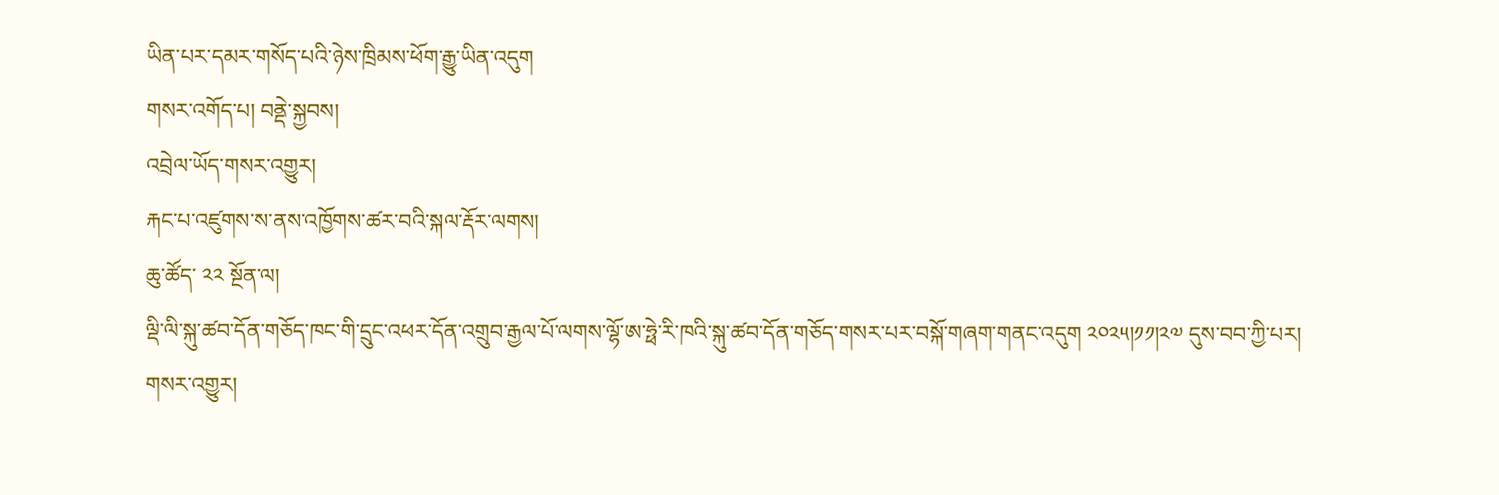ཡིན་པར་དམར་གསོད་པའི་ཉེས་ཁྲིམས་ཕོག་རྒྱུ་ཡིན་འདུག
གསར་འགོད་པ། བནྡེ་སྐྱབས།
འབྲེལ་ཡོད་གསར་འགྱུར།
རྐང་པ་འཛུགས་ས་ནས་འཁྱོགས་ཚར་བའི་སྐལ་རྡོར་ལགས།
ཆུ་ཚོད་ ༢༢ སྔོན་ལ།
ལྡི་ལི་སྐུ་ཚབ་དོན་གཅོད་ཁང་གི་དྲུང་འཕར་དོན་འགྲུབ་རྒྱལ་པོ་ལགས་ལྷོ་ཨ་ཧྥེ་རི་ཁའི་སྐུ་ཚབ་དོན་གཅོད་གསར་པར་བསྐོ་གཞག་གནང་འདུག ༢༠༢༥།༡༡།༢༧ དུས་བབ་ཀྱི་པར།
གསར་འགྱུར།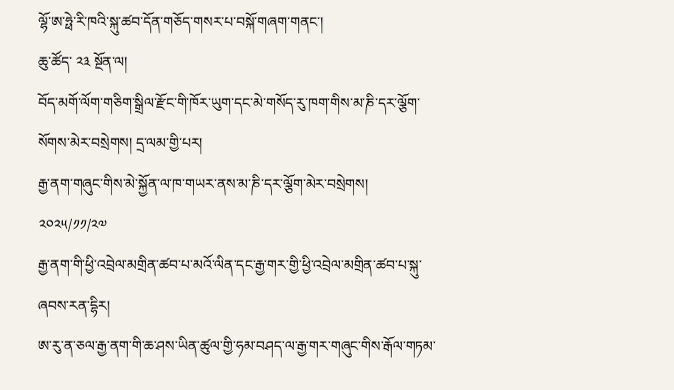ལྷོ་ཨ་ཧྥེ་རི་ཁའི་སྐུ་ཚབ་དོན་གཅོད་གསར་པ་བསྐོ་གཞག་གནང་།
ཆུ་ཚོད་ ༢༣ སྔོན་ལ།
བོད་མགོ་ལོག་གཅིག་སྒྲིལ་རྫོང་གི་ཁོར་ཡུག་དང་མེ་གསོད་རུ་ཁག་གིས་མ་ཎི་དར་ལྕོག་སོགས་མེར་བསྲེགས། དྲ་ལམ་གྱི་པར།
རྒྱ་ནག་གཞུང་གིས་མེ་སྐྱོན་ལ་ཁ་གཡར་ནས་མ་ཎི་དར་ལྕོག་མེར་བསྲེགས།
༢༠༢༥/༡༡/༢༧
རྒྱ་ནག་གི་ཕྱི་འབྲེལ་མགྲིན་ཚབ་པ་མའོ་ལིན་དང་རྒྱ་གར་གྱི་ཕྱི་འབྲེལ་མགྲིན་ཚབ་པ་སྐུ་ཞབས་རན་དྷིར།
ཨ་རུ་ན་ཅལ་རྒྱ་ནག་གི་ཆ་ཤས་ཡིན་ཚུལ་གྱི་ཧམ་བཤད་ལ་རྒྱ་གར་གཞུང་གིས་རྒོལ་གཏམ་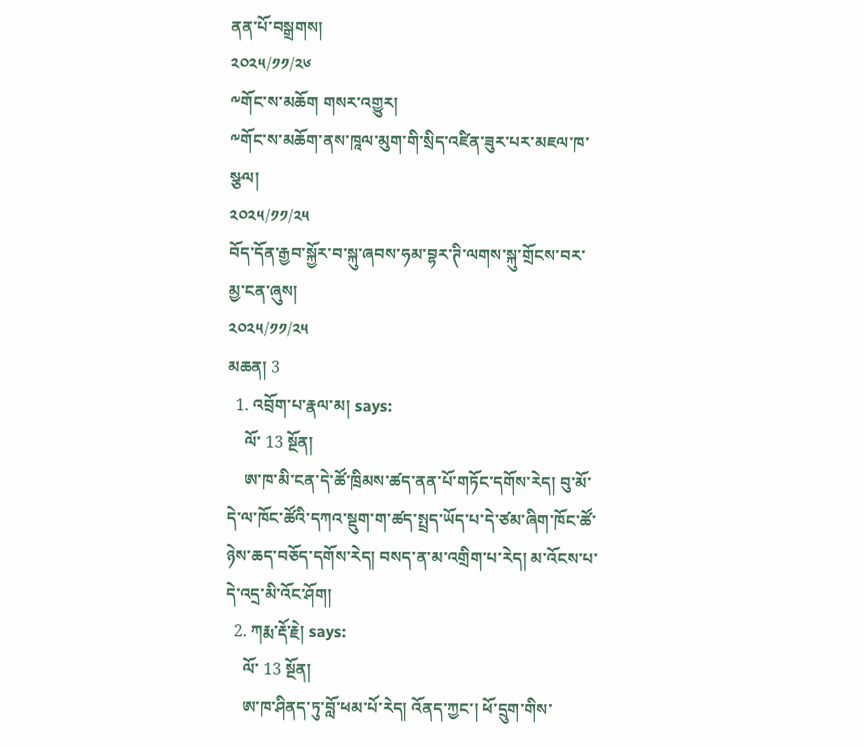ནན་པོ་བསྒྲགས།
༢༠༢༥/༡༡/༢༦
༸གོང་ས་མཆོག གསར་འགྱུར།
༸གོང་ས་མཆོག་ནས་ཁཱལ་མུག་གི་སྲིད་འཛིན་ཟུར་པར་མཇལ་ཁ་སྩལ།
༢༠༢༥/༡༡/༢༥
བོད་དོན་རྒྱབ་སྐྱོར་བ་སྐུ་ཞབས་ཧམ་བྷར་ཊི་ལགས་སྐུ་གྲོངས་བར་མྱ་ངན་ཞུས།
༢༠༢༥/༡༡/༢༥
མཆན། 3
  1. འབྲོག་པ་རྣལ་མ། says:
    ལོ་ 13 སྔོན།
    ཨ་ཁ་མི་ངན་དེ་ཚོ་ཁྲིམས་ཚད་ནན་པོ་གཏོང་དགོས་རེད། བུ་མོ་དེ་ལ་ཁོང་ཚོའི་དཀའ་སྡུག་ག་ཚད་སྤྲད་ཡོད་པ་དེ་ཙམ་ཞིག་ཁོང་ཚོ་ཉེས་ཆད་བཅོད་དགོས་རེད། བསད་ན་མ་འགྲིག་པ་རེད། མ་འོངས་པ་དེ་འདྲ་མི་འོང་ཤོག།
  2. ཀརྨ་རྡོ་རྗེ། says:
    ལོ་ 13 སྔོན།
    ཨ་ཁ་ཤིནད་ཏུ་བློ་ཕམ་པོ་རེད། འོནད་ཀྱང་། ཕོ་དྲུག་གིས་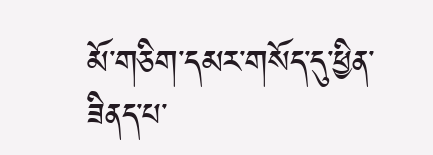མོ་གཅིག་དམར་གསོད་དུ་ཕྱིན་ཟིནད་པ་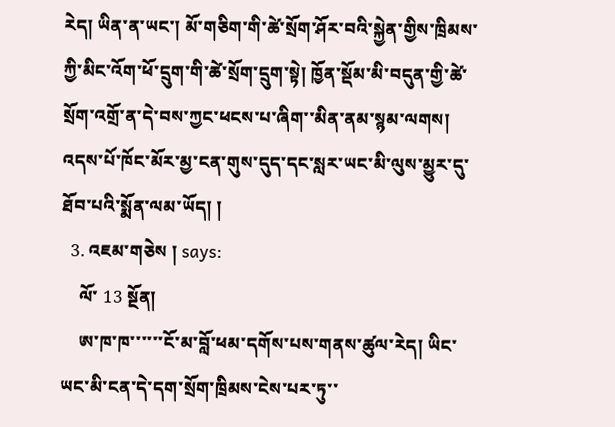རེད། ཡིན་ན་ཡང་། མོ་གཅིག་གི་ཚེ་སྲོག་ཤོར་བའི་སྐྱེན་གྱིས་ཁྲིམས་ཀྱི་མིང་འོག་ཕོ་དྲུག་གི་ཚེ་སྲོག་དྲུག་སྟེ། ཁྱོན་སྡོམ་མི་བདུན་གྱི་ཚེ་སྲོག་འགྲོ་ན་དེ་བས་ཀྱང་ཕངས་པ་ཞིག་་མིན་ནམ་སྙམ་ལགས། འདས་པོ་ཁོང་མོར་མྱ་ངན་གུས་དུད་དང་སླར་ཡང་མི་ལུས་མྱུར་དུ་ཐོབ་པའི་སྨོན་ལམ་ཡོད། །
  3. འཇམ་གཅེས ། says:
    ལོ་ 13 སྔོན།
    ཨ་ཁ་ཁ་་་་་་ངོ་མ་བློ་ཕམ་དགོས་པས་གནས་ཚུལ་རེད། ཡིང་ཡང་མི་ངན་དེ་དག་སྲོག་ཁྲིམས་ངེས་པར་ཏུ་་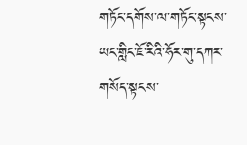གཏོང་དགོས་ལ་གཏོང་སྟངས་ཡང་གླིང་ཇོ་རིའི་ཧོར་གུ་དཀར་གསོད་སྟངས་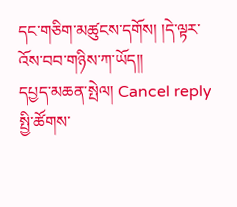དང་གཅིག་མཚུངས་དགོས། །དེ་ལྟར་འོས་བབ་གཉིས་ཀ་ཡོད།།
དཔྱད་མཆན་སྤེལ། Cancel reply
སྤྱི་ཚོགས་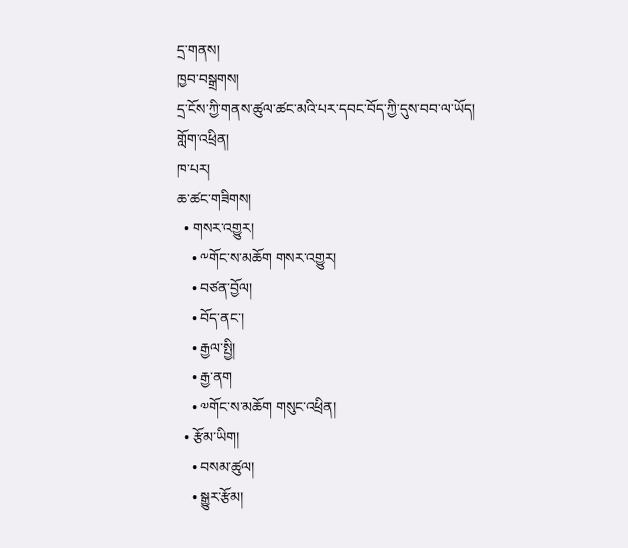དྲ་གནས།
ཁྱབ་བསྒྲགས།
དྲ་ངོས་ཀྱི་གནས་ཚུལ་ཚང་མའི་པར་དབང་བོད་ཀྱི་དུས་བབ་ལ་ཡོད།
གློག་འཕྲིན།
ཁ་པར།
ཆ་ཚང་གཟིགས།
  • གསར་འགྱུར།
    • ༸གོང་ས་མཆོག གསར་འགྱུར།
    • བཙན་བྱོལ།
    • བོད་ནང་།
    • རྒྱལ་སྤྱི།
    • རྒྱ་ནག
    • ༧གོང་ས་མཆོག གསུང་འཕྲིན།
  • རྩོམ་ཡིག།
    • བསམ་ཚུལ།
    • སྒྱུར་རྩོམ།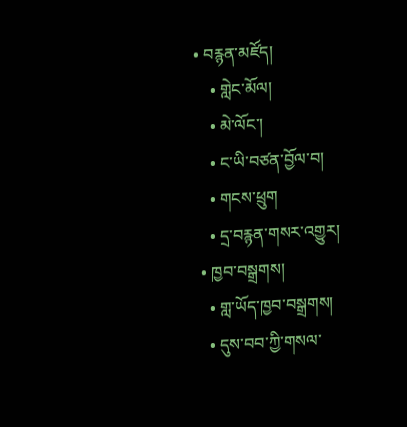• བརྙན་མཛོད།
    • གླེང་མོལ།
    • མེ་ལོང་།
    • ང་ཡི་བཙན་བྱོལ་བ།
    • གངས་ཕྲུག
    • དྲ་བརྙན་གསར་འགྱུར།
  • ཁྱབ་བསྒྲགས།
    • གླ་ཡོད་ཁྱབ་བསྒྲགས།
    • དུས་བབ་ཀྱི་གསལ་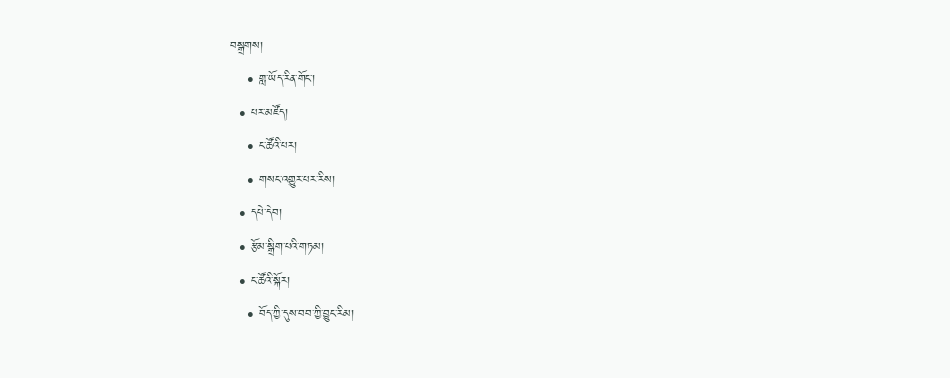བསྒྲགས།
    • གླ་ཡོད་རིན་གོང་།
  • པར་མཛོད།
    • ང་ཚོའི་པར།
    • གསང་འགྱུར་པར་རིས།
  • དཔེ་དེབ།
  • རྩོམ་སྒྲིག་པའི་གཏམ།
  • ང་ཚོའི་སྐོར།
    • བོད་ཀྱི་དུས་བབ་ཀྱི་བྱུང་རིམ།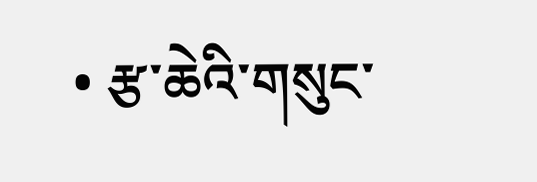• རྩ་ཆེའི་གསུང་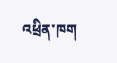འཕྲིན་ཁག